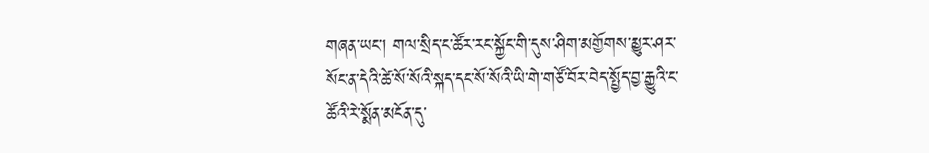གཞན་ཡང་། གལ་སྲིད་ང་ཚོར་རང་སྐྱོང་གི་དུས་ཤིག་མགྱོགས་མྱུར་ཤར་སོང་ན་དེའི་ཚེ་སོ་སོའི་སྐད་དང་སོ་སོའི་ཡི་གེ་གཙོ་བོར་བེད་སྤྱོད་བྱ་རྒྱུའི་ང་ཚོའི་རེ་སྨོན་མངོན་དུ་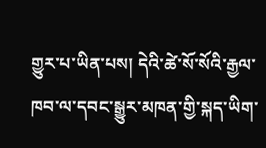གྱུར་པ་ཡིན་པས། དེའི་ཚེ་སོ་སོའི་རྒྱལ་ཁབ་ལ་དབང་སྒྱུར་མཁན་གྱི་སྐད་ཡིག་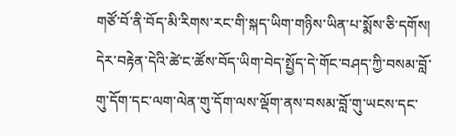གཙོ་བོ་ནི་བོད་མི་རིགས་རང་གི་སྐད་ཡིག་གཉིས་ཡིན་པ་སྨོས་ཅི་དགོས། དེར་བརྟེན་དེའི་ཚེ་ང་ཚོས་བོད་ཡིག་བེད་སྤྱོད་དེ་གོང་བཤད་ཀྱི་བསམ་བློ་གུ་དོག་དང་ལག་ལེན་གུ་དོག་ལས་ལྡོག་ནས་བསམ་བློ་གུ་ཡངས་དང་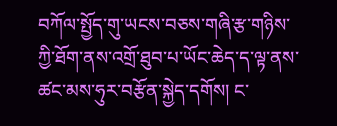བཀོལ་སྤྱོད་གུ་ཡངས་བཅས་གཞི་རྩ་གཉིས་ཀྱི་ཐོག་ནས་འགྲོ་ཐུབ་པ་ཡོང་ཆེད་ད་ལྟ་ནས་ཚང་མས་ཧུར་བརྩོན་སྐྱེད་དགོས། ང་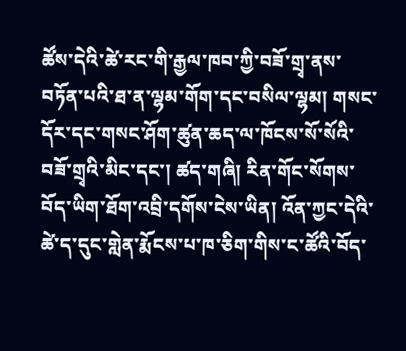ཚོས་དེའི་ཚེ་རང་གི་རྒྱལ་ཁབ་ཀྱི་བཟོ་གྲྭ་ནས་བཏོན་པའི་ཐ་ན་ལྷམ་གོག་དང་བསིལ་ལྷམ། གསང་དོར་དང་གསང་ཤོག་ཚུན་ཆད་ལ་ཁོངས་སོ་སོའི་བཟོ་གྲྭའི་མིང་དང་། ཚད་གཞི། རིན་གོང་སོགས་བོད་ཡིག་ཐོག་འབྲི་དགོས་ངེས་ཡིན། འོན་ཀྱང་དེའི་ཚེ་ད་དུང་གླེན་རྨོངས་པ་ཁ་ཅིག་གིས་ང་ཚོའི་བོད་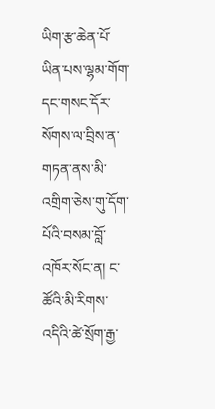ཡིག་རྩ་ཆེན་པོ་ཡིན་པས་ལྷམ་གོག་དང་གསང་དོར་སོགས་ལ་བྲིས་ན་གཏན་ནས་མི་འགྲིག་ཅེས་གུ་དོག་པོའི་བསམ་བློ་འཁོར་སོང་ན། ང་ཚོའི་མི་རིགས་འདིའི་ཚེ་སྲོག་རྒྱ་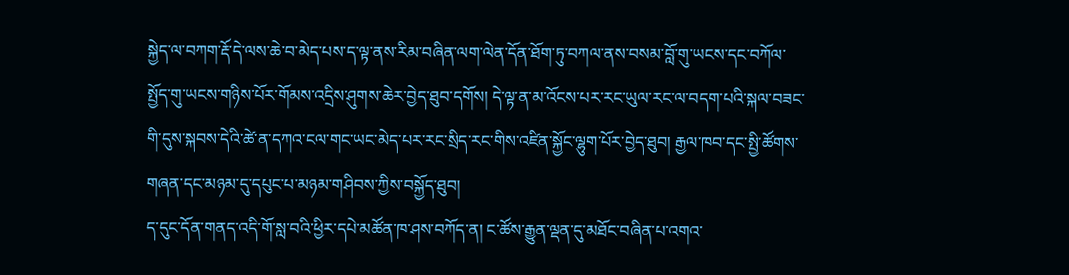སྐྱེད་ལ་བཀག་རྡོ་དེ་ལས་ཆེ་བ་མེད་པས་ད་ལྟ་ནས་རིམ་བཞིན་ལག་ལེན་དོན་ཐོག་ཏུ་བཀལ་ནས་བསམ་བློ་གུ་ཡངས་དང་བཀོལ་སྤྱོད་གུ་ཡངས་གཉིས་པོར་གོམས་འདྲིས་ཤུགས་ཆེར་བྱེད་ཐུབ་དགོས། དེ་ལྟ་ན་མ་འོངས་པར་རང་ཡུལ་རང་ལ་བདག་པའི་སྐལ་བཟང་གི་དུས་སྐབས་དེའི་ཚེ་ན་དཀའ་ངལ་གང་ཡང་མེད་པར་རང་སྲིད་རང་གིས་འཛིན་སྐྱོང་ལྷུག་པོར་བྱེད་ཐུབ། རྒྱལ་ཁབ་དང་སྤྱི་ཚོགས་གཞན་དང་མཉམ་དུ་དཔུང་པ་མཉམ་གཤིབས་ཀྱིས་བསྐྱོད་ཐུབ།
ད་དུང་དོན་གནད་འདི་གོ་སླ་བའི་ཕྱིར་དཔེ་མཚོན་ཁ་ཤས་བཀོད་ན། ང་ཚོས་རྒྱུན་ལྡན་དུ་མཐོང་བཞིན་པ་འགའ་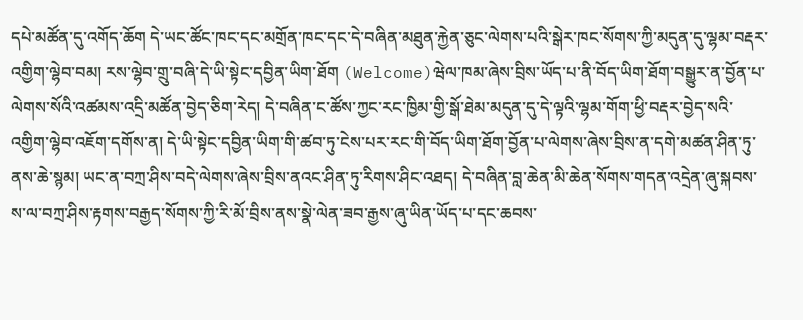དཔེ་མཚོན་དུ་འགོད་ཆོག དེ་ཡང་ཚོང་ཁང་དང་མགྲོན་ཁང་དང་དེ་བཞིན་མཐུན་རྐྱེན་ཅུང་ལེགས་པའི་སྒེར་ཁང་སོགས་ཀྱི་མདུན་དུ་ལྷམ་བརྡར་འགྱིག་ལྷེབ་བམ། རས་ལྷེབ་གྲུ་བཞི་དེ་ཡི་སྟེང་དབྱིན་ཡིག་ཐོག (Welcome)ཝེལ་ཁམ་ཞེས་བྲིས་ཡོད་པ་ནི་བོད་ཡིག་ཐོག་བསྒྱུར་ན་བྱོན་པ་ལེགས་སོའི་འཚམས་འདྲི་མཚོན་བྱེད་ཅིག་རེད། དེ་བཞིན་ང་ཚོས་ཀྱང་རང་ཁྱིམ་གྱི་སྒོ་ཐེམ་མདུན་དུ་དེ་ལྟའི་ལྷམ་གོག་ཕྱི་བརྡར་བྱེད་སའི་འགྱིག་ལྷེབ་འཇོག་དགོས་ན། དེ་ཡི་སྟེང་དབྱིན་ཡིག་གི་ཚབ་ཏུ་ངེས་པར་རང་གི་བོད་ཡིག་ཐོག་བྱོན་པ་ལེགས་ཞེས་བྲིས་ན་དགེ་མཚན་ཤིན་ཏུ་ནས་ཆེ་སྙམ། ཡང་ན་བཀྲ་ཤིས་བདེ་ལེགས་ཞེས་བྲིས་ནའང་ཤིན་ཏུ་རིགས་ཤིང་འཐད། དེ་བཞིན་བླ་ཆེན་མི་ཆེན་སོགས་གདན་འདྲེན་ཞུ་སྐབས་ས་ལ་བཀྲ་ཤིས་རྟགས་བརྒྱད་སོགས་ཀྱི་རི་མོ་བྲིས་ནས་སྣེ་ལེན་ཟབ་རྒྱས་ཞུ་ཡིན་ཡོད་པ་དང་ཆབས་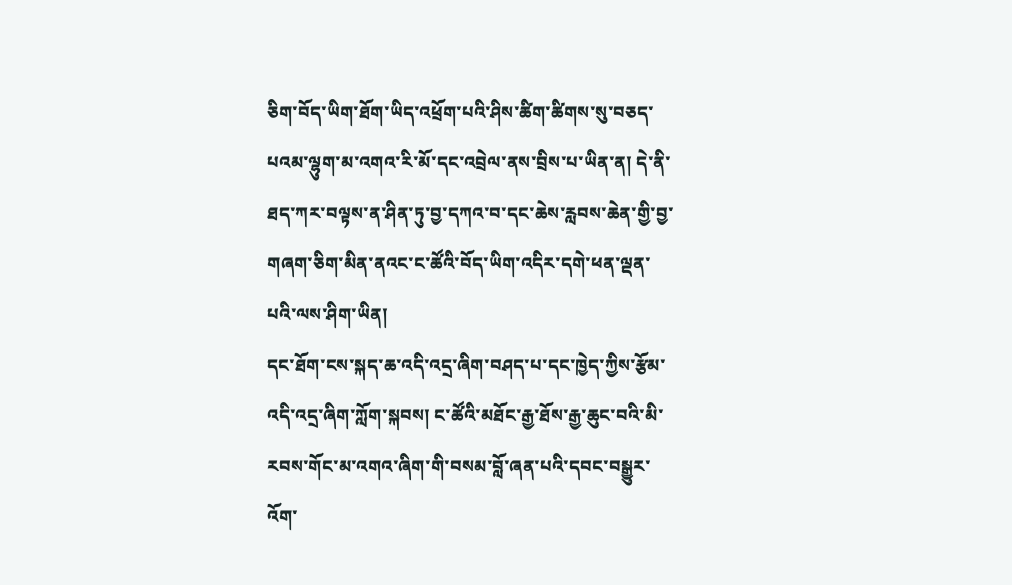ཅིག་བོད་ཡིག་ཐོག་ཡིད་འཕྲོག་པའི་ཤིས་ཚིག་ཚིགས་སུ་བཅད་པའམ་ལྷུག་མ་འགའ་རི་མོ་དང་འབྲེལ་ནས་བྲིས་པ་ཡིན་ན། དེ་ནི་ཐད་ཀར་བལྟས་ན་ཤིན་ཏུ་བྱ་དཀའ་བ་དང་ཆེས་རླབས་ཆེན་གྱི་བྱ་གཞག་ཅིག་མིན་ནའང་ང་ཚོའི་བོད་ཡིག་འདིར་དགེ་ཕན་ལྡན་པའི་ལས་ཤིག་ཡིན།
དང་ཐོག་ངས་སྐད་ཆ་འདི་འདྲ་ཞིག་བཤད་པ་དང་ཁྱེད་ཀྱིས་རྩོམ་འདི་འདྲ་ཞིག་ཀློག་སྐབས། ང་ཚོའི་མཐོང་རྒྱ་ཐོས་རྒྱ་ཆུང་བའི་མི་རབས་གོང་མ་འགའ་ཞིག་གི་བསམ་བློ་ཞན་པའི་དབང་བསྒྱུར་འོག་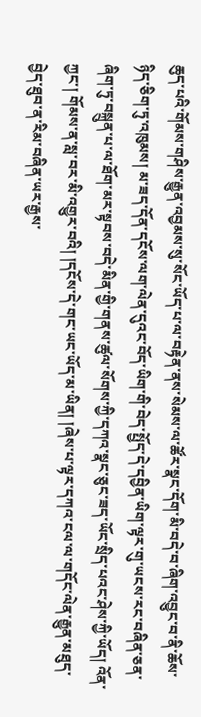ཆུད་པའི་གོམས་གཤིས་རྒྱུན་འབྱམས་སུ་སོང་ཡོད་པ་ལ་བརྟེན་ནས་སེམས་ལ་ཚོར་སྣང་དོག་མི་བདེ་བ་ཞིག་འབྱུང་བ་ནི་ཆོས་ཉིད་ཅིག་ཏུ་འཁུམས། མ་ཟད་དོན་དངོས་ལག་ལེན་དུའང་བོད་ཡིག་གི་བེད་སྤྱོད་དེ་དབྱིན་ཡིག་ལྟར་གུ་ཡངས་རང་བཞིན་ཅན་ཞིག་ཏུ་བསྐྲུན་པ་ལ་ཐོག་མར་སྟབས་བདེ་མིན་གྱི་གནས་ཚུལ་སོགས་ཀྱི་དཀའ་སྣང་ཅུང་ཟད་ཡོང་སྲིད་པའང་ཤེས་ཀྱི་ཡོད། འོན་ཀྱང་། གོམས་ན་སླ་བར་མི་འགྱུར་བའི། །དངོས་དེ་གང་ཡང་ཡོད་མ་ཡིན། །ཞེས་པ་ལྟར་དཀའ་ངལ་ལ་གདོང་ལེན་རྒྱུན་མཐུད་བྱེད་ཐུབ་ན་རིམ་བཞིན་ཡར་རྒྱས་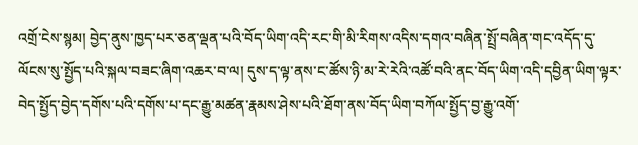འགྲོ་ངེས་སྙམ། བྱེད་ནུས་ཁྱད་པར་ཅན་ལྡན་པའི་བོད་ཡིག་འདི་རང་གི་མི་རིགས་འདིས་དགའ་བཞིན་སྤྲོ་བཞིན་གང་འདོད་དུ་ལོངས་སུ་སྤྱོད་པའི་སྐལ་བཟང་ཞིག་འཆར་བ་ལ། དུས་ད་ལྟ་ནས་ང་ཚོས་ཉི་མ་རེ་རེའི་འཚོ་བའི་ནང་བོད་ཡིག་འདི་དབྱིན་ཡིག་ལྟར་བེད་སྤྱོད་བྱེད་དགོས་པའི་དགོས་པ་དང་རྒྱུ་མཚན་རྣམས་ཤེས་པའི་ཐོག་ནས་བོད་ཡིག་བཀོལ་སྤྱོད་བྱ་རྒྱུ་འགོ་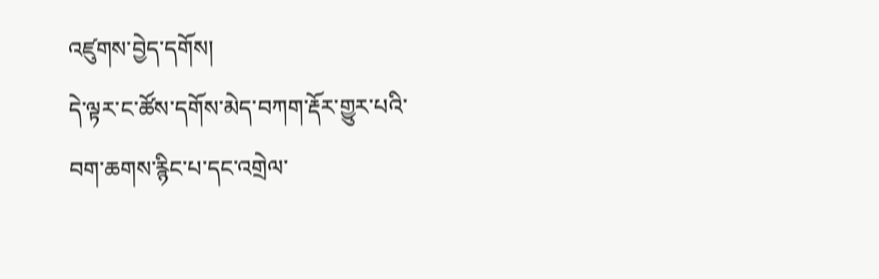འཛུགས་བྱེད་དགོས།
དེ་ལྟར་ང་ཚོས་དགོས་མེད་བཀག་རྡོར་གྱུར་པའི་བག་ཆགས་རྙིང་པ་དང་འགྲེལ་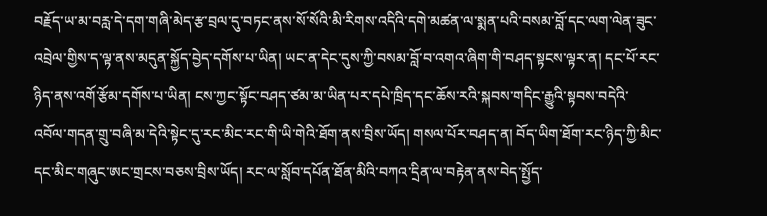བརྗོད་ཡ་མ་བརླ་དེ་དག་གཞི་མེད་རྩ་བྲལ་དུ་བཏང་ནས་སོ་སོའི་མི་རིགས་འདིའི་དགེ་མཚན་ལ་སྨན་པའི་བསམ་བློ་དང་ལག་ལེན་ཟུང་འབྲེལ་གྱིས་ད་ལྟ་ནས་མདུན་སྐྱོད་བྱེད་དགོས་པ་ཡིན། ཡང་ན་དེང་དུས་ཀྱི་བསམ་བློ་བ་འགའ་ཞིག་གི་བཤད་སྟངས་ལྟར་ན། དང་པོ་རང་ཉིད་ནས་འགོ་རྩོམ་དགོས་པ་ཡིན། ངས་ཀྱང་སྟོང་བཤད་ཙམ་མ་ཡིན་པར་དཔེ་ཁྲིད་དང་ཆོས་རའི་སྐབས་གདིང་རྒྱུའི་སྟབས་བདེའི་འབོལ་གདན་གྲུ་བཞི་མ་དེའི་སྟེང་དུ་རང་མིང་རང་གི་ཡི་གེའི་ཐོག་ནས་བྲིས་ཡོད། གསལ་པོར་བཤད་ན། བོད་ཡིག་ཐོག་རང་ཉིད་ཀྱི་མིང་དང་མིང་གཞུང་ཨང་གྲངས་བཅས་བྲིས་ཡོད། རང་ལ་སློབ་དཔོན་ཐོན་མིའི་བཀའ་དྲིན་ལ་བརྟེན་ནས་བེད་སྤྱོད་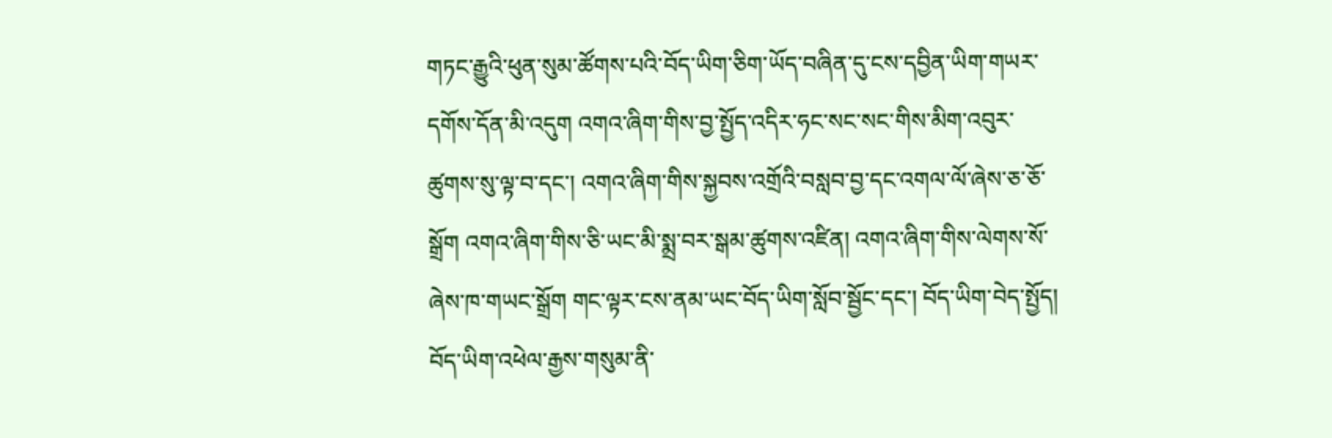གཏང་རྒྱུའི་ཕུན་སུམ་ཚོགས་པའི་བོད་ཡིག་ཅིག་ཡོད་བཞིན་དུ་ངས་དབྱིན་ཡིག་གཡར་དགོས་དོན་མི་འདུག འགའ་ཞིག་གིས་བྱ་སྤྱོད་འདིར་ཧང་སང་སང་གིས་མིག་འབུར་ཚུགས་སུ་ལྟ་བ་དང་། འགའ་ཞིག་གིས་སྐྱབས་འགྲོའི་བསླབ་བྱ་དང་འགལ་ལོ་ཞེས་ཅ་ཅོ་སྒྲོག འགའ་ཞིག་གིས་ཅི་ཡང་མི་སྨྲ་བར་སྒམ་ཚུགས་འཛིན། འགའ་ཞིག་གིས་ལེགས་སོ་ཞེས་ཁ་གཡང་སྒྲོག གང་ལྟར་ངས་ནམ་ཡང་བོད་ཡིག་སློབ་སྦྱོང་དང་། བོད་ཡིག་བེད་སྤྱོད། བོད་ཡིག་འཕེལ་རྒྱས་གསུམ་ནི་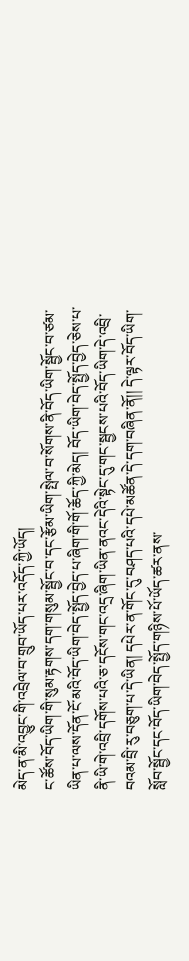མེད་ན་མི་འབྱུང་གི་འབྲེལ་བ་གྲུབ་ཡོད་པར་འདོད་ཀྱི་ཡོད།
ང་ཚོས་བོད་ཡིག་གི་སུམ་རྟགས་དག་གསུམ་སྦྱོང་བ་དང་རྩོམ་ཡིག་སྤེལ་བ་སོགས་ནི་བོད་ཡིག་སྦྱོང་བ་ཙམ་ཡིན་པ་ལས་དོན་ངོ་མའི་བོད་ཡིག་བེད་སྤྱོད་བྱེད་པ་ཞིག་གི་གོ་ཆོད་ཀྱི་མེད། བོད་ཡིག་བེད་སྤྱོད་བྱེད་ཅེས་པ་ནི་ཡི་གེ་འབྲི་དགོས་པའི་ཅ་དངོས་གང་འདྲ་ཞིག་ཡིན་ནའང་དེའི་སྟེང་དུ་གང་སྦྱངས་པའི་བོད་ཡིག་དེ་འབྲི་བའམ་བྲི་རུ་བཅུག་པ་དེ་ཡིན། དཔེར་ན་གོང་དུ་བཤད་པའི་དཔེ་མཚོན་དེ་དག་བཞིན་ནོ།། དེ་ལྟར་བོད་ཡིག་སློབ་སྦྱོང་དང་བོད་ཡིག་བེད་སྤྱོད་གཉིས་པོ་ཡོད་ཚར་ནས་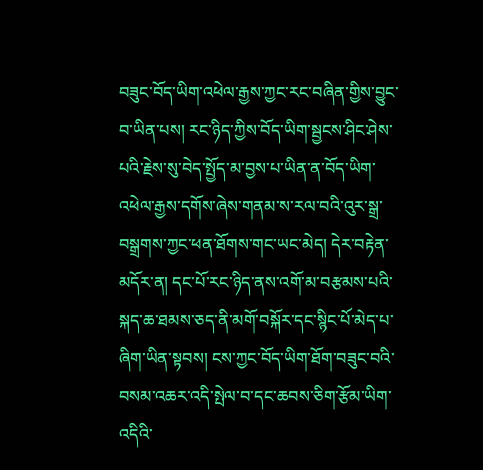བཟུང་བོད་ཡིག་འཕེལ་རྒྱས་ཀྱང་རང་བཞིན་གྱིས་བྱུང་བ་ཡིན་པས། རང་ཉིད་ཀྱིས་བོད་ཡིག་སྦྱངས་ཤིང་ཤེས་པའི་རྗེས་སུ་བེད་སྤྱོད་མ་བྱས་པ་ཡིན་ན་བོད་ཡིག་འཕེལ་རྒྱས་དགོས་ཞེས་གནམ་ས་རལ་བའི་འུར་སྒྲ་བསྒྲགས་ཀྱང་ཕན་ཐོགས་གང་ཡང་མེད། དེར་བརྟེན་མདོར་ན། དང་པོ་རང་ཉིད་ནས་འགོ་མ་བརྩམས་པའི་སྐད་ཆ་ཐམས་ཅད་ནི་མགོ་བསྐོར་དང་སྙིང་པོ་མེད་པ་ཞིག་ཡིན་སྟབས། ངས་ཀྱང་བོད་ཡིག་ཐོག་བཟུང་བའི་བསམ་འཆར་འདི་སྤེལ་བ་དང་ཆབས་ཅིག་རྩོམ་ཡིག་འདིའི་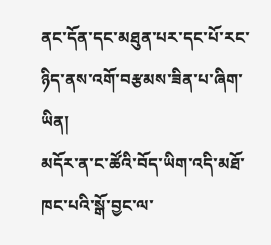ནང་དོན་དང་མཐུན་པར་དང་པོ་རང་ཉིད་ནས་འགོ་བརྩམས་ཟིན་པ་ཞིག་ཡིན།
མདོར་ན་ང་ཚོའི་བོད་ཡིག་འདི་མཐོ་ཁང་པའི་སྒོ་བྱང་ལ་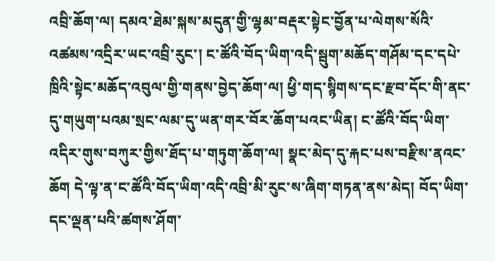འབྲི་ཆོག་ལ། དམའ་ཐེམ་སྐས་མདུན་གྱི་ལྷམ་བརྡར་སྟེང་བྱོན་པ་ལེགས་སོའི་འཚམས་འདྲིར་ཡང་འབྲི་རུང་། ང་ཚོའི་བོད་ཡིག་འདི་སྦུག་མཆོད་གཤོམ་དང་དཔེ་ཁྲིའི་སྟེང་མཆོད་འབུལ་གྱི་གནས་བྱེད་ཆོག་ལ། ཕྱི་གད་སྙིགས་དང་རྫབ་དོང་གི་ནང་དུ་གཡུག་པའམ་སྲང་ལམ་དུ་ཡན་གར་བོར་ཆོག་པའང་ཡིན། ང་ཚོའི་བོད་ཡིག་འདིར་གུས་བཀུར་གྱིས་ཐོད་པ་གཏུག་ཆོག་ལ། སྣང་མེད་དུ་རྐང་པས་བརྫིས་ནའང་ཆོག དེ་ལྟ་ན་ང་ཚོའི་བོད་ཡིག་འདི་འབྲི་མི་རུང་ས་ཞིག་གཏན་ནས་མེད། བོད་ཡིག་དང་ལྡན་པའི་ཚགས་ཤོག་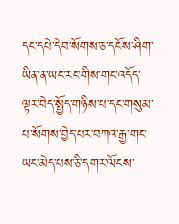དང་དཔེ་དེབ་སོགས་ཅ་དངོས་ཤིག་ཡིན་ན་ཡང་རང་གིས་གང་འདོད་ལྟར་བེད་སྤྱོད་གཉིས་པ་དང་གསུམ་པ་སོགས་བྱེད་པར་བཀའ་རྒྱ་གང་ཡང་མེད་པས་ཅི་དགར་ལོངས་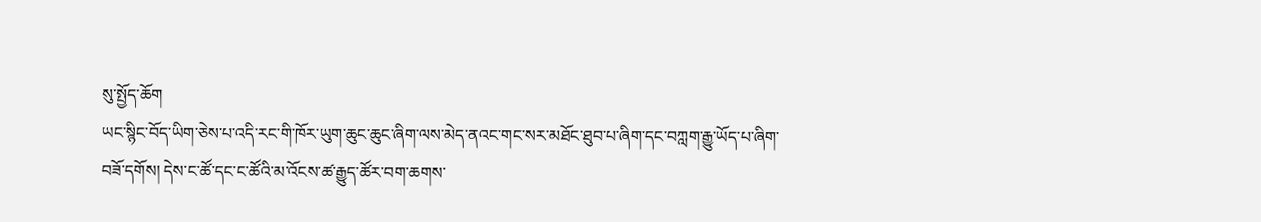སུ་སྤྱོད་ཆོག
ཡང་སྙིང་བོད་ཡིག་ཅེས་པ་འདི་རང་གི་ཁོར་ཡུག་ཆུང་ཆུང་ཞིག་ལས་མེད་ནའང་གང་སར་མཐོང་ཐུབ་པ་ཞིག་དང་བཀླག་རྒྱུ་ཡོད་པ་ཞིག་བཟོ་དགོས། དེས་ང་ཚོ་དང་ང་ཚོའི་མ་འོངས་ཚ་རྒྱུད་ཚོར་བག་ཆགས་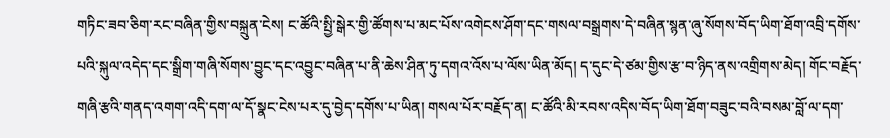གཏིང་ཟབ་ཅིག་རང་བཞིན་གྱིས་བསྐྲུན་ངེས། ང་ཚོའི་སྤྱི་སྒེར་གྱི་ཚོགས་པ་མང་པོས་འགེངས་ཤོག་དང་གསལ་བསྒྲགས་དེ་བཞིན་སྙན་ཞུ་སོགས་བོད་ཡིག་ཐོག་འབྲི་དགོས་པའི་སྐུལ་འདེད་དང་སྒྲིག་གཞི་སོགས་བྱུང་དང་འབྱུང་བཞིན་པ་ནི་ཆེས་ཤིན་ཏུ་དགའ་འོས་པ་ལོས་ཡིན་མོད། ད་དུང་དེ་ཙམ་གྱིས་རྩ་བ་ཉིད་ནས་འགྲིགས་མེད། གོང་བརྗོད་གཞི་རྩའི་གནད་འགག་འདི་དག་ལ་དོ་སྣང་ངེས་པར་དུ་བྱེད་དགོས་པ་ཡིན། གསལ་པོར་བརྗོད་ན། ང་ཚོའི་མི་རབས་འདིས་བོད་ཡིག་ཐོག་བཟུང་བའི་བསམ་བློ་ལ་དག་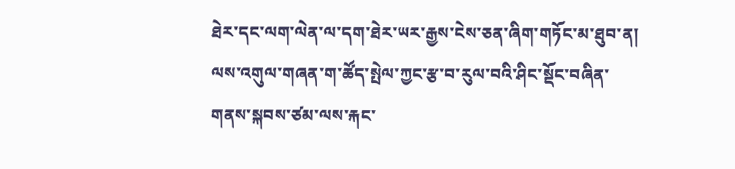ཐེར་དང་ལག་ལེན་ལ་དག་ཐེར་ཡར་རྒྱས་ངེས་ཅན་ཞིག་གཏོང་མ་ཐུབ་ན། ལས་འགུལ་གཞན་ག་ཚོད་སྤེལ་ཀྱང་རྩ་བ་རུལ་བའི་ཤིང་སྡོང་བཞིན་གནས་སྐབས་ཙམ་ལས་རྐང་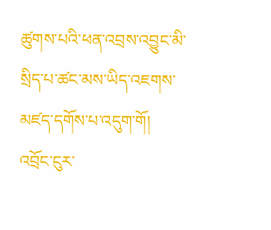ཚུགས་པའི་ཕན་འབྲས་འབྱུང་མི་སྲིད་པ་ཚང་མས་ཡིད་འཇགས་མཛད་དགོས་པ་འདུག་གོ།
འབྲོང་ངུར་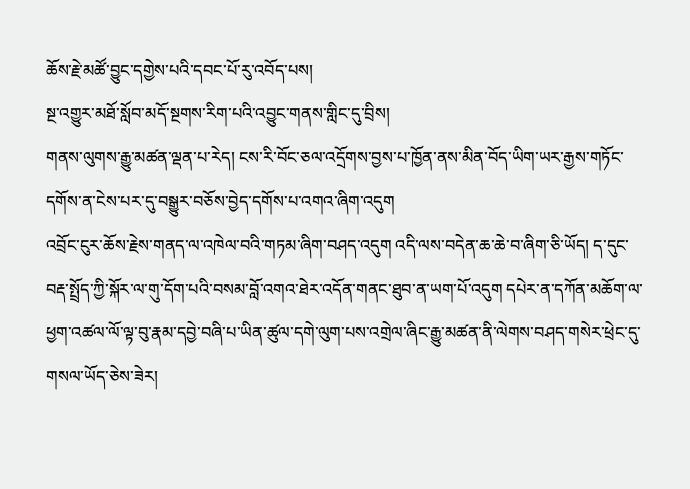ཆོས་རྗེ་མཚོ་བྱུང་དགྱེས་པའི་དབང་པོ་རུ་འབོད་པས།
སྔ་འགྱུར་མཐོ་སློབ་མདོ་སྔགས་རིག་པའི་འབྱུང་གནས་གླིང་དུ་བྲིས།
གནས་ལུགས་རྒྱུ་མཚན་ལྡན་པ་རེད། ངས་རི་བོང་ཅལ་འདྲོགས་བྱས་པ་ཁྱོན་ནས་མིན་བོད་ཡིག་ཡར་རྒྱས་གཏོང་དགོས་ན་ངེས་པར་དུ་བསྒྱུར་བཅོས་བྱེད་དགོས་པ་འགའ་ཞིག་འདུག
འབྲོང་ངུར་ཆོས་རྗེས་གནད་ལ་འཁེལ་བའི་གཏམ་ཞིག་བཤད་འདུག འདི་ལས་བདེན་ཆ་ཆེ་བ་ཞིག་ཅི་ཡོད། ད་དུང་བརྡ་སྤྲོད་ཀྱི་སྐོར་ལ་གུ་དོག་པའི་བསམ་བློ་འགའ་ཐེར་འདོན་གནང་ཐུབ་ན་ཡག་པོ་འདུག དཔེར་ན་དཀོན་མཆོག་ལ་ཕྱག་འཚལ་ལོ་ལྟ་བུ་རྣམ་དབྱེ་བཞི་པ་ཡིན་ཚུལ་དགེ་ལུག་པས་འགྲེལ་ཞིང་རྒྱུ་མཚན་ནི་ལེགས་བཤད་གསེར་ཕྲེང་དུ་གསལ་ཡོད་ཅེས་ཟེར།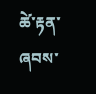ཚེ་རྟན་ཞབས་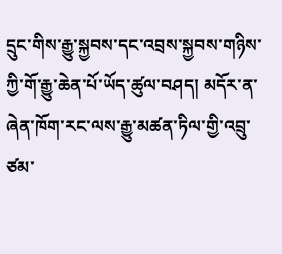དྲུང་གིས་རྒྱུ་སྐྱབས་དང་འབྲས་སྐྱབས་གཉིས་ཀྱི་གོ་རྒྱུ་ཆེན་པོ་ཡོད་ཚུལ་བཤད། མདོར་ན་ཞེན་ཁོག་རང་ལས་རྒྱུ་མཚན་ཏིལ་གྱི་འབྲུ་ཙམ་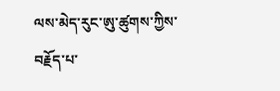ལས་མེད་རུང་ཨུ་ཚུགས་ཀྱིས་བརྗོད་པ་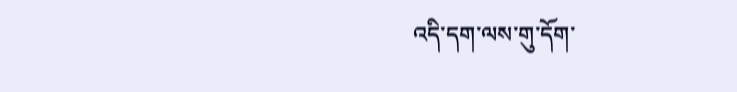འདི་དག་ལས་གུ་དོག་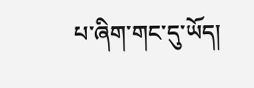པ་ཞིག་གང་དུ་ཡོད།